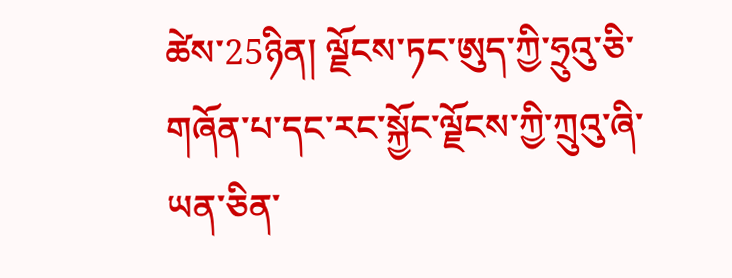ཚེས་25ཉིན། ལྗོངས་ཏང་ཨུད་ཀྱི་ཧྲུའུ་ཅི་གཞོན་པ་དང་རང་སྐྱོང་ལྗོངས་ཀྱི་ཀྲུའུ་ཞི་ཡན་ཅིན་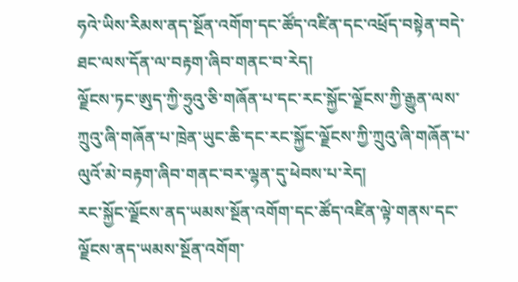ཧའེ་ཡིས་རིམས་ནད་སྔོན་འགོག་དང་ཚོད་འཛིན་དང་འཕྲོད་བསྟེན་བདེ་ཐང་ལས་དོན་ལ་བརྟག་ཞིབ་གནང་བ་རེད།
ལྗོངས་ཏང་ཨུད་ཀྱི་ཧྲུའུ་ཅི་གཞོན་པ་དང་རང་སྐྱོང་ལྗོངས་ཀྱི་རྒྱུན་ལས་ཀྲུའུ་ཞི་གཞོན་པ་ཁྲེན་ཡུང་ཆི་དང་རང་སྐྱོང་ལྗོངས་ཀྱི་ཀྲུའུ་ཞི་གཞོན་པ་ལུའོ་མེ་བརྟག་ཞིབ་གནང་བར་ལྷན་དུ་ཕེབས་པ་རེད།
རང་སྐྱོང་ལྗོངས་ནད་ཡམས་སྔོན་འགོག་དང་ཚོད་འཛིན་ལྟེ་གནས་དང་ལྗོངས་ནད་ཡམས་སྔོན་འགོག་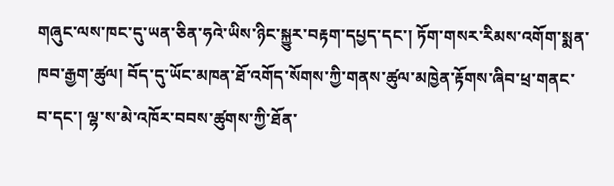གཞུང་ལས་ཁང་དུ་ཡན་ཅིན་ཧའེ་ཡིས་ཉིང་སྐྱུར་བརྟག་དཔྱད་དང་། ཏོག་གསར་རིམས་འགོག་སྨན་ཁབ་རྒྱག་ཚུལ། བོད་དུ་ཡོང་མཁན་ཐོ་འགོད་སོགས་ཀྱི་གནས་ཚུལ་མཁྱེན་རྟོགས་ཞིབ་ཕྲ་གནང་བ་དང་། ལྷ་ས་མེ་འཁོར་བབས་ཚུགས་ཀྱི་ཐོན་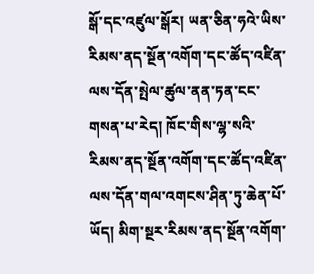སྒོ་དང་འཛུལ་སྒོར། ཡན་ཅིན་ཧའེ་ཡིས་རིམས་ནད་སྔོན་འགོག་དང་ཚོད་འཛིན་ལས་དོན་སྤེལ་ཚུལ་ནན་ཏན་ངང་གསན་པ་རེད། ཁོང་གིས་ལྷ་སའི་རིམས་ནད་སྔོན་འགོག་དང་ཚོད་འཛིན་ལས་དོན་གལ་འགངས་ཤིན་ཏུ་ཆེན་པོ་ཡོད། མིག་སྔར་རིམས་ནད་སྔོན་འགོག་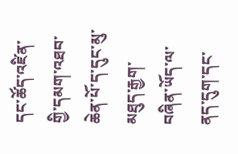དང་ཚོད་འཛིན་གྱི་དམག་འཐབ་ཆེན་པོ་ད་དུང་མུ་མཐུད་རྒྱག་བཞིན་ཡོད་ལ་ནད་དུག་དང་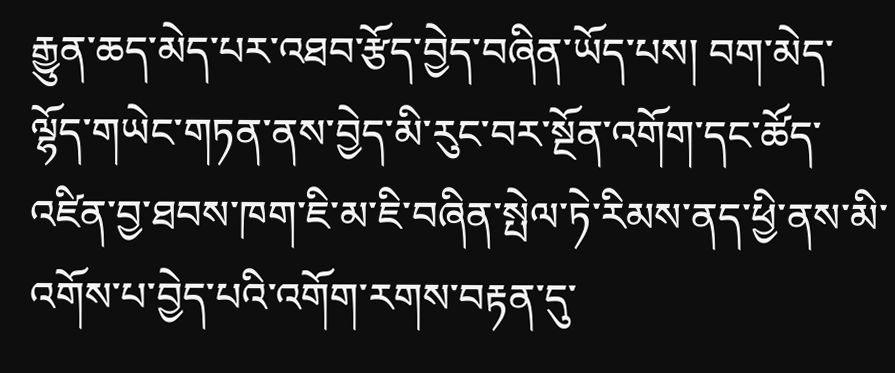རྒྱུན་ཆད་མེད་པར་འཐབ་རྩོད་བྱེད་བཞིན་ཡོད་པས། བག་མེད་ལྷོད་གཡེང་གཏན་ནས་བྱེད་མི་རུང་བར་སྔོན་འགོག་དང་ཚོད་འཛིན་བྱ་ཐབས་ཁག་ཇི་མ་ཇི་བཞིན་སྤེལ་ཏེ་རིམས་ནད་ཕྱི་ནས་མི་འགོས་པ་བྱེད་པའི་འགོག་རགས་བརྟན་དུ་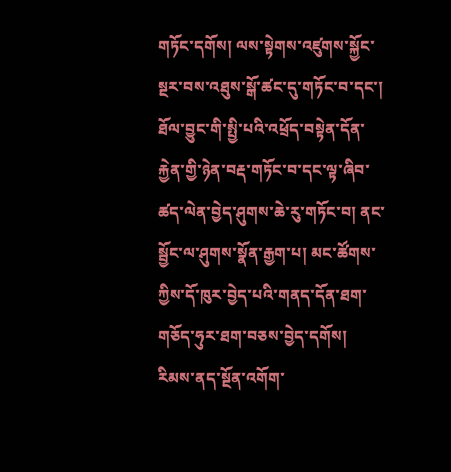གཏོང་དགོས། ལས་སྟེགས་འཛུགས་སྐྱོང་སྔར་བས་འཐུས་སྒོ་ཚང་དུ་གཏོང་བ་དང་། ཐོལ་བྱུང་གི་སྤྱི་པའི་འཕྲོད་བསྟེན་དོན་རྐྱེན་གྱི་ཉེན་བརྡ་གཏོང་བ་དང་ལྟ་ཞིབ་ཚད་ལེན་བྱེད་ཤུགས་ཆེ་རུ་གཏོང་བ། ནང་སྦྱོང་ལ་ཤུགས་སྣོན་རྒྱག་པ། མང་ཚོགས་ཀྱིས་དོ་ཁུར་བྱེད་པའི་གནད་དོན་ཐག་གཅོད་ཧུར་ཐག་བཅས་བྱེད་དགོས།
རིམས་ནད་སྔོན་འགོག་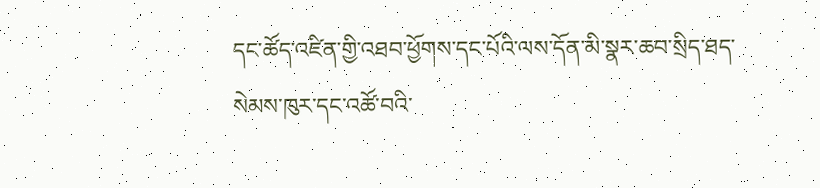དང་ཚོད་འཛིན་གྱི་འཐབ་ཕྱོགས་དང་པོའི་ལས་དོན་མི་སྣར་ཆབ་སྲིད་ཐད་སེམས་ཁུར་དང་འཚོ་བའི་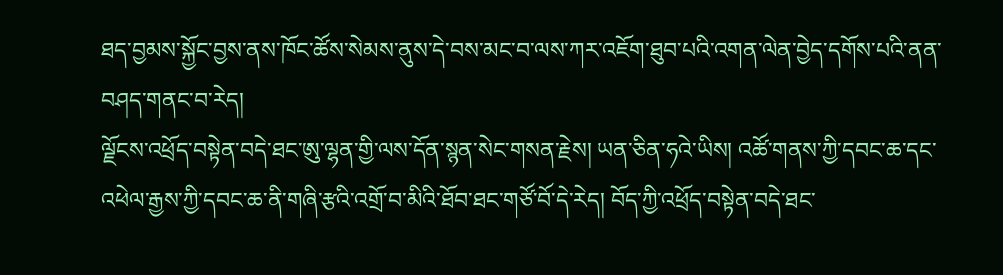ཐད་བྱམས་སྐྱོང་བྱས་ནས་ཁོང་ཚོས་སེམས་ནུས་དེ་བས་མང་བ་ལས་ཀར་འཇོག་ཐུབ་པའི་འགན་ལེན་བྱེད་དགོས་པའི་ནན་བཤད་གནང་བ་རེད།
ལྗོངས་འཕྲོད་བསྟེན་བདེ་ཐང་ཨུ་ལྷན་གྱི་ལས་དོན་སྙན་སེང་གསན་རྗེས། ཡན་ཅིན་ཧའེ་ཡིས། འཚོ་གནས་ཀྱི་དབང་ཆ་དང་འཕེལ་རྒྱས་ཀྱི་དབང་ཆ་ནི་གཞི་རྩའི་འགྲོ་བ་མིའི་ཐོབ་ཐང་གཙོ་བོ་དེ་རེད། བོད་ཀྱི་འཕྲོད་བསྟེན་བདེ་ཐང་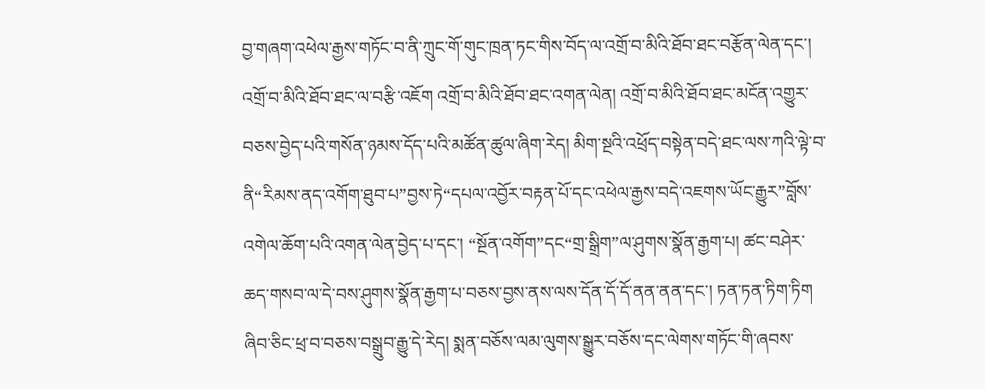བྱ་གཞག་འཕེལ་རྒྱས་གཏོང་བ་ནི་ཀྲུང་གོ་གུང་ཁྲན་ཏང་གིས་བོད་ལ་འགྲོ་བ་མིའི་ཐོབ་ཐང་བརྩོན་ལེན་དང་། འགྲོ་བ་མིའི་ཐོབ་ཐང་ལ་བརྩི་འཇོག འགྲོ་བ་མིའི་ཐོབ་ཐང་འགན་ལེན། འགྲོ་བ་མིའི་ཐོབ་ཐང་མངོན་འགྱུར་བཅས་བྱེད་པའི་གསོན་ཉམས་དོད་པའི་མཚོན་ཚུལ་ཞིག་རེད། མིག་སྔའི་འཕྲོད་བསྟེན་བདེ་ཐང་ལས་ཀའི་ལྟེ་བ་ནི“རིམས་ནད་འགོག་ཐུབ་པ”བྱས་ཏེ“དཔལ་འབྱོར་བརྟན་པོ་དང་འཕེལ་རྒྱས་བདེ་འཇགས་ཡོང་རྒྱུར”བློས་འགེལ་ཆོག་པའི་འགན་ལེན་བྱེད་པ་དང་། “སྔོན་འགོག”དང“གྲ་སྒྲིག”ལ་ཤུགས་སྣོན་རྒྱག་པ། ཚང་བཤེར་ཆད་གསབ་ལ་དེ་བས་ཤུགས་སྣོན་རྒྱག་པ་བཅས་བྱས་ནས་ལས་དོན་དོ་དོ་ནན་ནན་དང་། ཏན་ཏན་ཏིག་ཏིག ཞིབ་ཅིང་ཕྲ་བ་བཅས་བསྒྲུབ་རྒྱུ་དེ་རེད། སྨན་བཅོས་ལམ་ལུགས་སྒྱུར་བཅོས་དང་ལེགས་གཏོང་གི་ཞབས་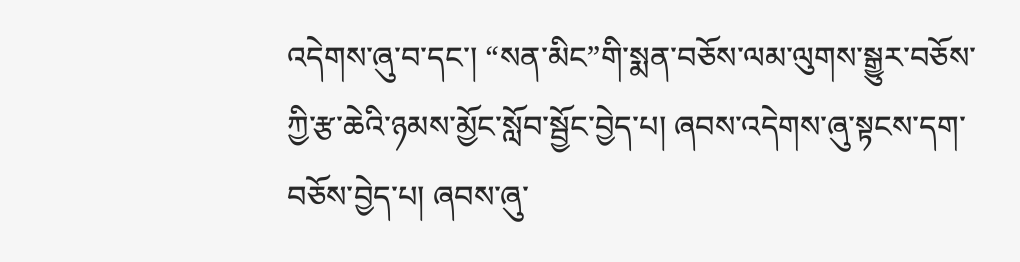འདེགས་ཞུ་བ་དང་། “སན་མིང”གི་སྨན་བཅོས་ལམ་ལུགས་སྒྱུར་བཅོས་ཀྱི་རྩ་ཆེའི་ཉམས་མྱོང་སློབ་སྦྱོང་བྱེད་པ། ཞབས་འདེགས་ཞུ་སྟངས་དག་བཅོས་བྱེད་པ། ཞབས་ཞུ་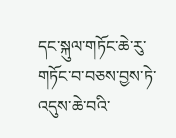དང་སྐུལ་གཏོང་ཆེ་རུ་གཏོང་བ་བཅས་བྱས་ཏེ་འདུས་ཆེ་བའི་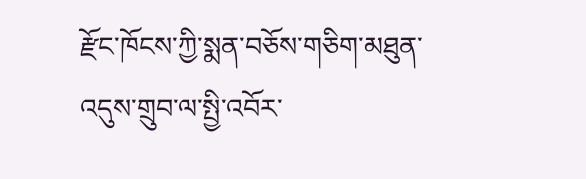རྫོང་ཁོངས་ཀྱི་སྨན་བཅོས་གཅིག་མཐུན་འདུས་གྲུབ་ལ་སྤྱི་འབོར་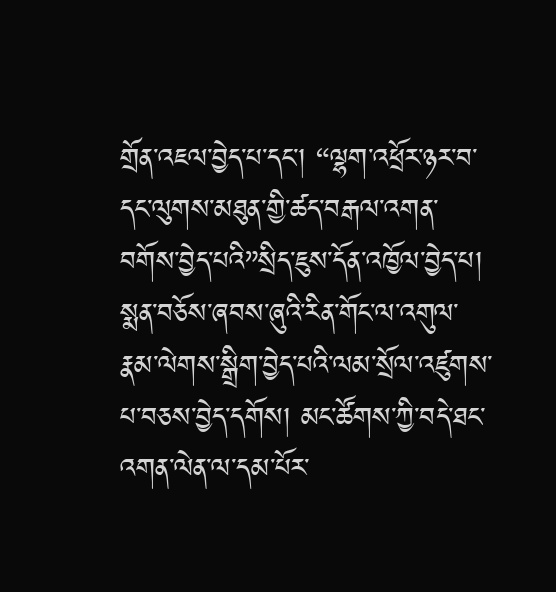གྲོན་འཇལ་བྱེད་པ་དང་། “ལྷག་འཕྲོར་ཉར་བ་དང་ལུགས་མཐུན་གྱི་ཚད་བརྒལ་འགན་བགོས་བྱེད་པའི”སྲིད་ཇུས་དོན་འཁྱོལ་བྱེད་པ། སྨན་བཅོས་ཞབས་ཞུའི་རིན་གོང་ལ་འགུལ་རྣམ་ལེགས་སྒྲིག་བྱེད་པའི་ལམ་སྲོལ་འཛུགས་པ་བཅས་བྱེད་དགོས། མང་ཚོགས་ཀྱི་བདེ་ཐང་འགན་ལེན་ལ་དམ་པོར་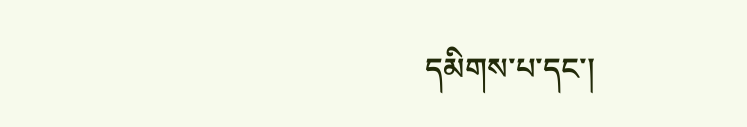དམིགས་པ་དང་།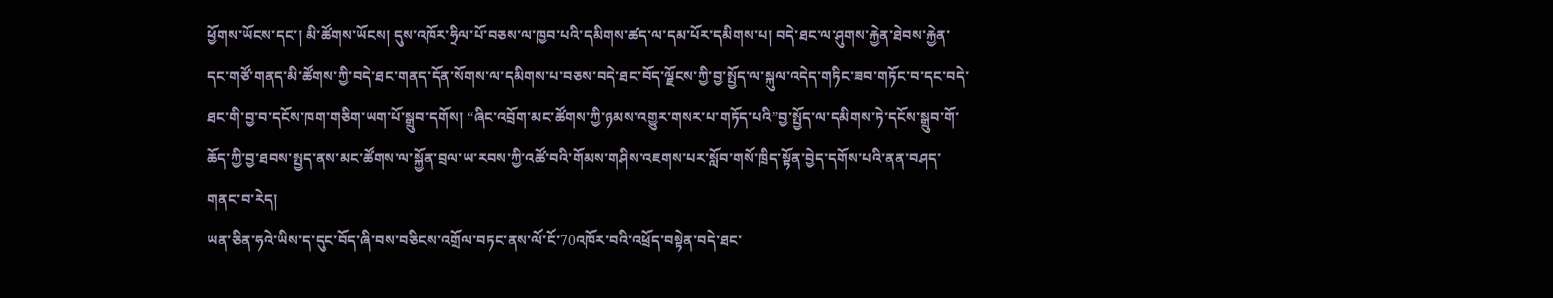ཕྱོགས་ཡོངས་དང་། མི་ཚོགས་ཡོངས། དུས་འཁོར་ཧྲིལ་པོ་བཅས་ལ་ཁྱབ་པའི་དམིགས་ཚད་ལ་དམ་པོར་དམིགས་པ། བདེ་ཐང་ལ་ཤུགས་རྐྱེན་ཐེབས་རྐྱེན་དང་གཙོ་གནད་མི་ཚོགས་ཀྱི་བདེ་ཐང་གནད་དོན་སོགས་ལ་དམིགས་པ་བཅས་བདེ་ཐང་བོད་ལྗོངས་ཀྱི་བྱ་སྤྱོད་ལ་སྐུལ་འདེད་གཏིང་ཟབ་གཏོང་བ་དང་བདེ་ཐང་གི་བྱ་བ་དངོས་ཁག་གཅིག་ཡག་པོ་སྒྲུབ་དགོས། “ཞིང་འབྲོག་མང་ཚོགས་ཀྱི་ཉམས་འགྱུར་གསར་པ་གཏོད་པའི”བྱ་སྤྱོད་ལ་དམིགས་ཏེ་དངོས་སྒྲུབ་གོ་ཆོད་ཀྱི་བྱ་ཐབས་སྤྱད་ནས་མང་ཚོགས་ལ་སྐྱོན་བྲལ་ཡ་རབས་ཀྱི་འཚོ་བའི་གོམས་གཤིས་འཇགས་པར་སློབ་གསོ་ཁྲིད་སྟོན་བྱེད་དགོས་པའི་ནན་བཤད་གནང་བ་རེད།
ཡན་ཅིན་ཧའེ་ཡིས་ད་དུང་བོད་ཞི་བས་བཅིངས་འགྲོལ་བཏང་ནས་ལོ་ངོ་70འཁོར་བའི་འཕྲོད་བསྟེན་བདེ་ཐང་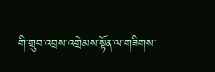གི་གྲུབ་འབྲས་འགྲེམས་སྟོན་ལ་གཟིགས་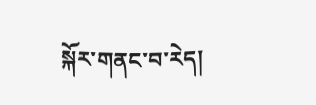སྐོར་གནང་བ་རེད།